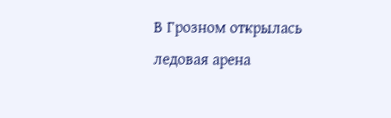В Грозном открылась ледовая арена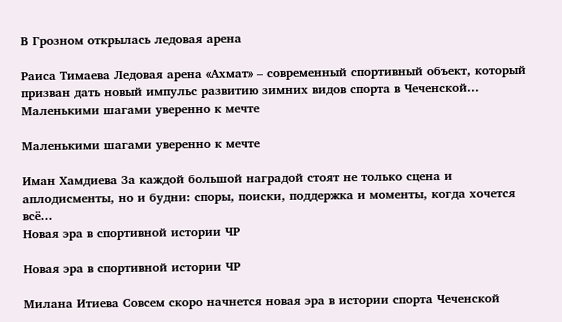В Грозном открылась ледовая арена

Раиса Тимаева Ледовая арена «Ахмат» – современный спортивный объект, который призван дать новый импульс развитию зимних видов спорта в Чеченской...
Маленькими шагами уверенно к мечте

Маленькими шагами уверенно к мечте

Иман Хамдиева За каждой большой наградой стоят не только сцена и аплодисменты, но и будни: споры, поиски, поддержка и моменты, когда хочется всё...
Новая эра в спортивной истории ЧР

Новая эра в спортивной истории ЧР

Милана Итиева Совсем скоро начнется новая эра в истории спорта Чеченской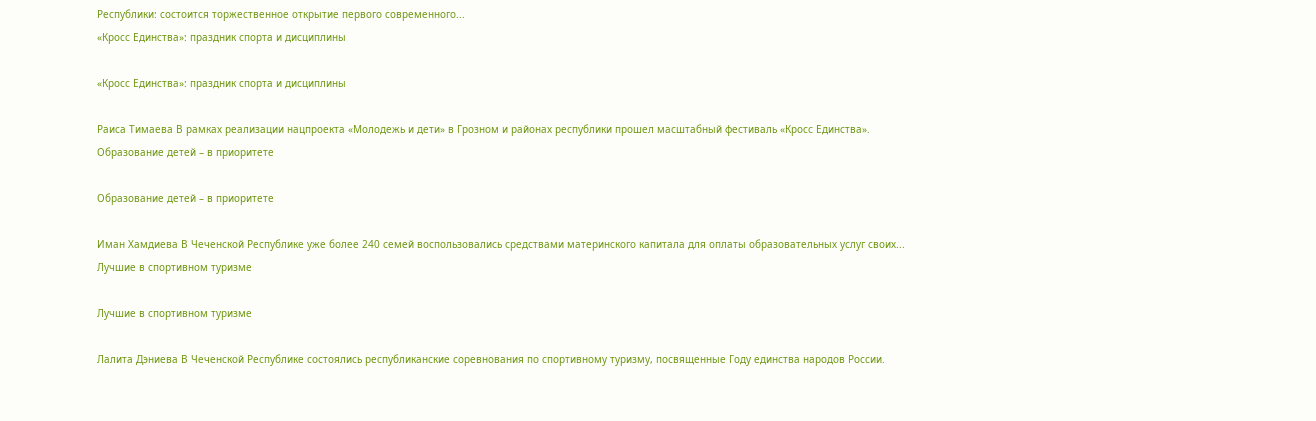Республики: состоится торжественное открытие первого современного...
«Кросс Единства»: праздник спорта и дисциплины

«Кросс Единства»: праздник спорта и дисциплины

Раиса Тимаева В рамках реализации нацпроекта «Молодежь и дети» в Грозном и районах республики прошел масштабный фестиваль «Кросс Единства».
Образование детей – в приоритете

Образование детей – в приоритете

Иман Хамдиева В Чеченской Республике уже более 240 семей воспользовались средствами материнского капитала для оплаты образовательных услуг своих...
Лучшие в спортивном туризме

Лучшие в спортивном туризме

Лалита Дэниева В Чеченской Республике состоялись республиканские соревнования по спортивному туризму, посвященные Году единства народов России.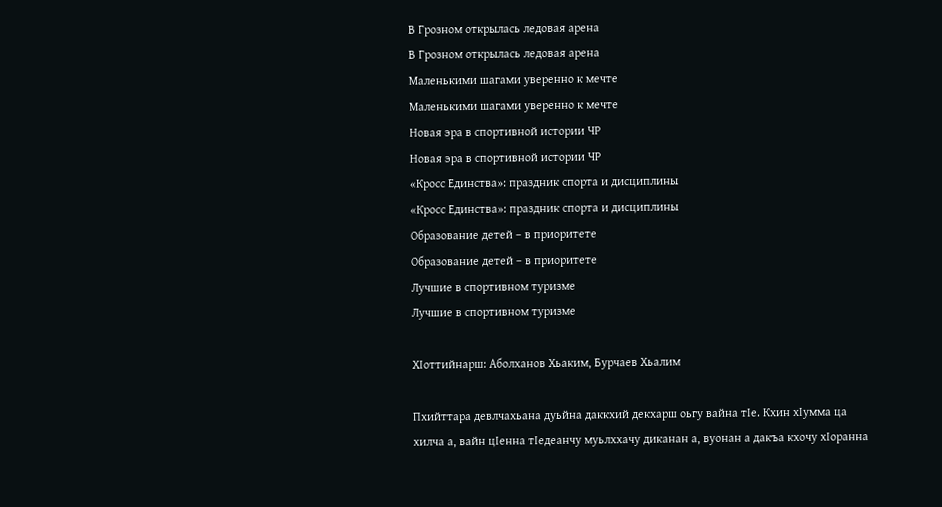В Грозном открылась ледовая арена
В Грозном открылась ледовая арена
Маленькими шагами уверенно к мечте
Маленькими шагами уверенно к мечте
Новая эра в спортивной истории ЧР
Новая эра в спортивной истории ЧР
«Кросс Единства»: праздник спорта и дисциплины
«Кросс Единства»: праздник спорта и дисциплины
Образование детей – в приоритете
Образование детей – в приоритете
Лучшие в спортивном туризме
Лучшие в спортивном туризме

ХIоттийнарш: Аболханов Хьаким, Бурчаев Хьалим

Пхийттара девлчахьана дуьйна даккхий декхарш оьгу вайна тIе. Кхин хIумма ца хилча а, вайн цIенна тIедеанчу муьлххачу диканан а, вуонан а дакъа кхочу хIоранна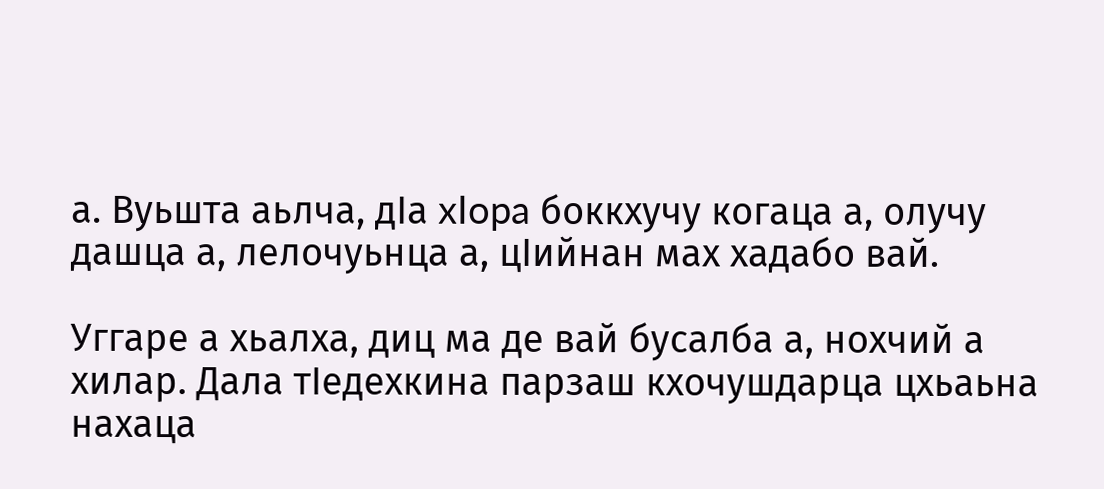а. Вуьшта аьлча, дIа xIopa боккхучу когаца а, олучу дашца а, лелочуьнца а, цIийнан мах хадабо вай.

Уггаре а хьалха, диц ма де вай бусалба а, нохчий а хилар. Дала тIедехкина парзаш кхочушдарца цхьаьна нахаца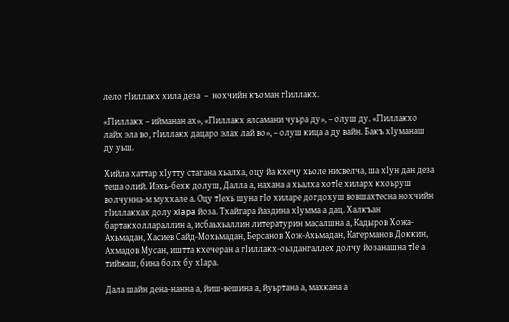лело гIиллакх хила деза  –  нохчийн къоман гIиллакх.

«ГIиллакх – ийманан ах», «ГIиллакх ялсамани чуьра ду», – олуш ду. «ГIиллакхо лайх эла во, гIиллакх дацаро элах лай во», – олуш кица а ду вайн. Бакъ хIуманаш ду уьш.

Хийла хаттар хIутту стагана хьалха, оцу йа кхечу хьоле нисвелча, ша хIун дан деза теша олий. Иэхь-бехк долуш, Далла а, нахана а хьалха хотIе хиларх кхоьруш волчунна-м муххале а. Оцу тIехь шуна гIo хиларе догдохуш вовшахтесна нохчийн гIиллакхах долу xIapa йоза. Тхайгара йаздина хIумма а дац. Халкъан бартакхоллараллин а, исбаьхьаллин литературин масалшна а, Кадыров Хожа-Ахьмадан, Хасиев Сайд-Мохьмадан, Берсанов Хож-Ахьмадан, Кагерманов Доккин, Ахмадов Мусан, иштта кхечеран а гIиллакх-оьздангаллех долчу йозанашна тIе а тийжаш, бина болх бу хIара.

Дала шайн дена-нанна а, йиш-вешина а, йуьртана а, махкана а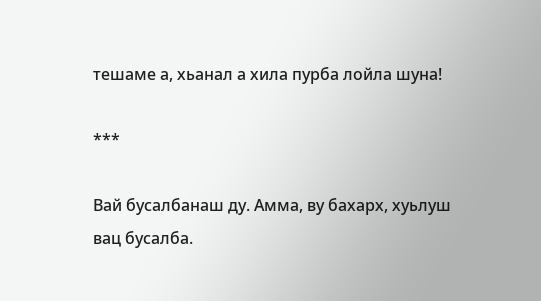тешаме а, хьанал а хила пурба лойла шуна!

***

Вай бусалбанаш ду. Амма, ву бахарх, хуьлуш вац бусалба.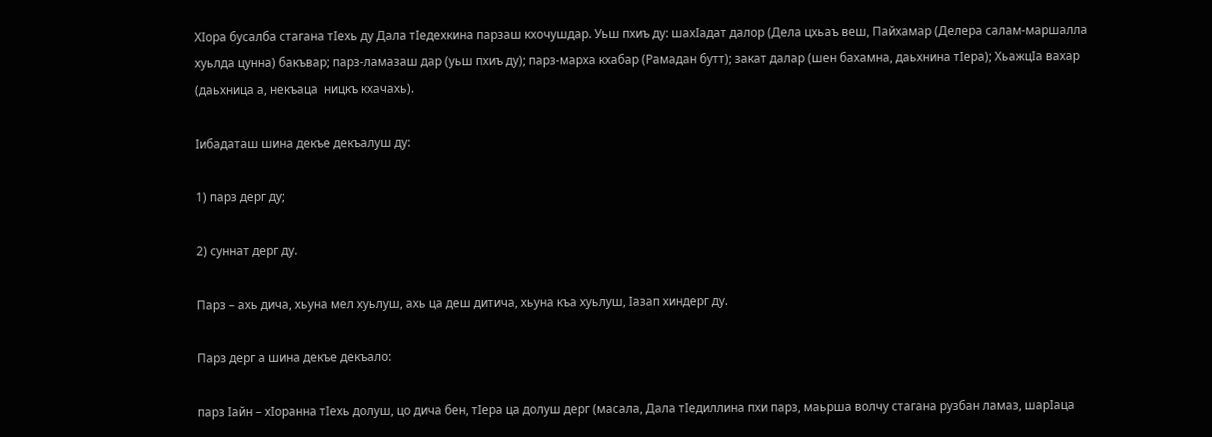ХIора бусалба стагана тIехь ду Дала тIедехкина парзаш кхочушдар. Уьш пхиъ ду: шахIадат далор (Дела цхьаъ веш, Пайхамар (Делера салам-маршалла хуьлда цунна) бакъвар; парз-ламазаш дар (уьш пхиъ ду); парз-марха кхабар (Рамадан бутт); закат далар (шен бахамна, даьхнина тIера); ХьажцIа вахар (даьхница а, некъаца  ницкъ кхачахь).

Iибадаташ шина декъе декъалуш ду:

1) парз дерг ду;

2) суннат дерг ду.

Парз – ахь дича, хьуна мел хуьлуш, ахь ца деш дитича, хьуна къа хуьлуш, Iазап хиндерг ду.

Парз дерг а шина декъе декъало:

парз Iайн – хIоранна тIехь долуш, цо дича бен, тIера ца долуш дерг (масала, Дала тIедиллина пхи парз, маьрша волчу стагана рузбан ламаз, шарIаца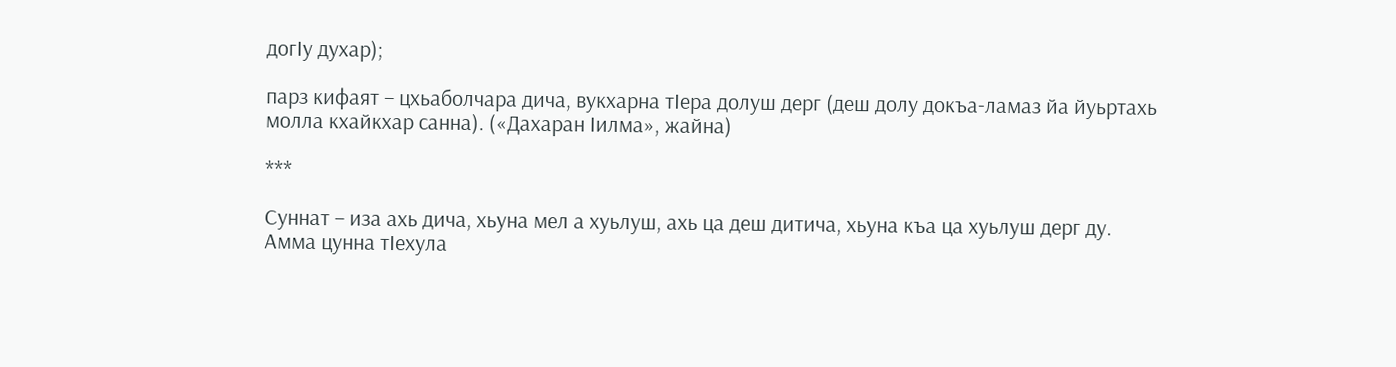догIу духар);

парз кифаят – цхьаболчара дича, вукхарна тIера долуш дерг (деш долу докъа-ламаз йа йуьртахь молла кхайкхар санна). («Дахаран Iилма», жайна)

***

Суннат – иза ахь дича, хьуна мел а хуьлуш, ахь ца деш дитича, хьуна къа ца хуьлуш дерг ду. Амма цунна тIехула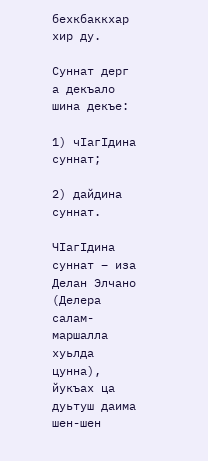бехкбаккхар хир ду.

Суннат дерг а декъало шина декъе:

1) чIагIдина суннат;

2) дайдина суннат.

ЧIагIдина суннат – иза Делан Элчано (Делера салам-маршалла хуьлда цунна), йукъах ца дуьтуш даима шен-шен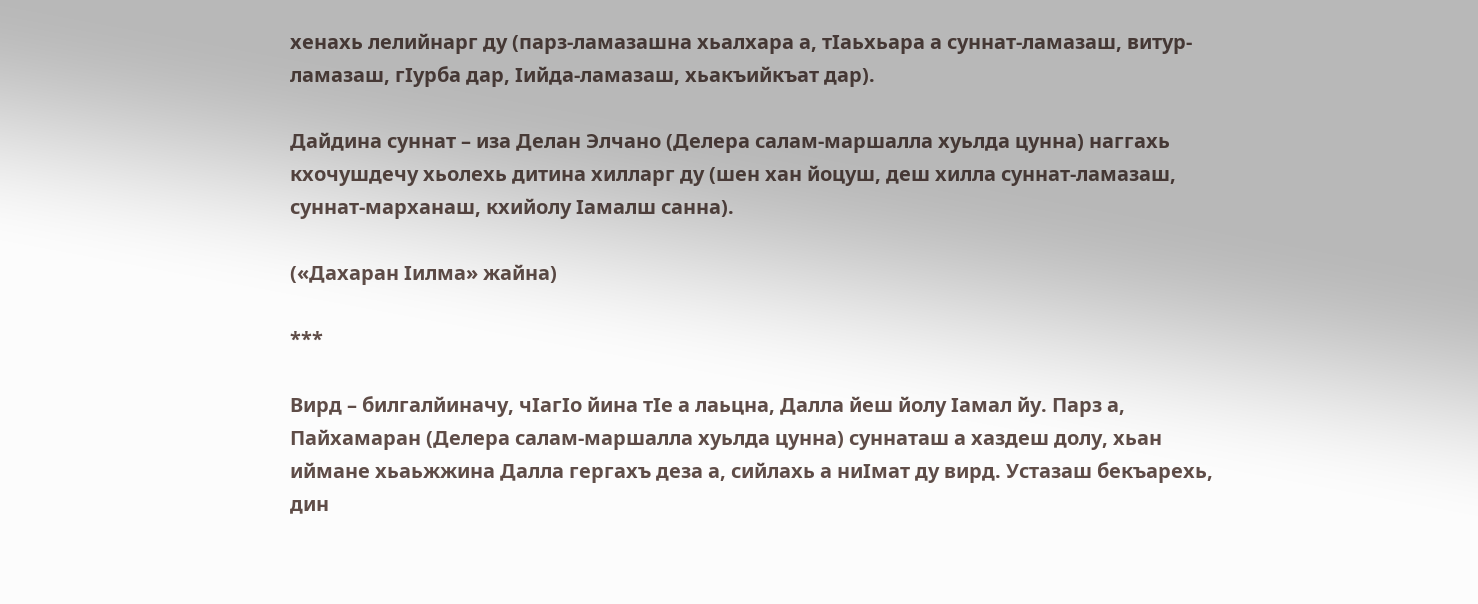хенахь лелийнарг ду (парз-ламазашна хьалхара а, тIаьхьара а суннат-ламазаш, витур-ламазаш, гIурба дар, Iийда-ламазаш, хьакъийкъат дар).

Дайдина суннат – иза Делан Элчано (Делера салам-маршалла хуьлда цунна) наггахь кхочушдечу хьолехь дитина хилларг ду (шен хан йоцуш, деш хилла суннат-ламазаш, суннат-марханаш, кхийолу Iамалш санна).

(«Дахаран Iилма» жайна)

***

Вирд – билгалйиначу, чIагIо йина тIе а лаьцна, Далла йеш йолу Iамал йу. Парз а, Пайхамаран (Делера салам-маршалла хуьлда цунна) суннаташ а хаздеш долу, хьан иймане хьаьжжина Далла гергахъ деза а, сийлахь а ниIмат ду вирд. Устазаш бекъарехь, дин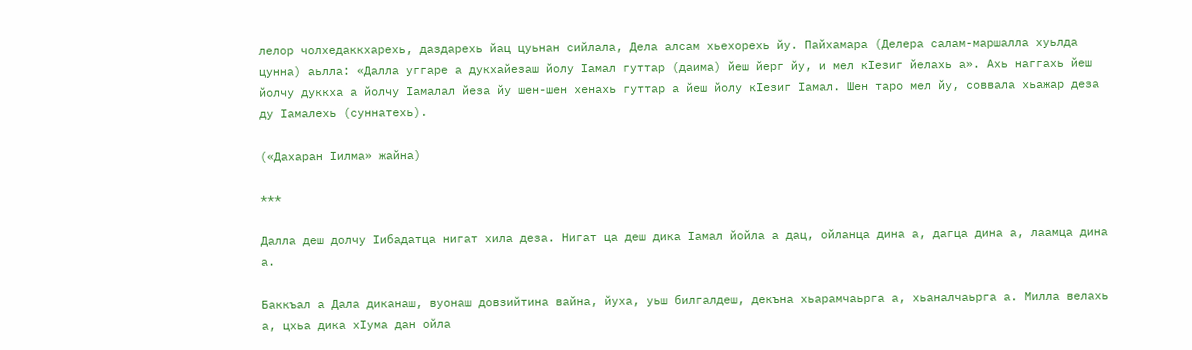лелор чолхедаккхарехь, даздарехь йац цуьнан сийлала, Дела алсам хьехорехь йу. Пайхамара (Делера салам-маршалла хуьлда цунна) аьлла: «Далла уггаре а дукхайезаш йолу Iамал гуттар (даима) йеш йерг йу, и мел кIезиг йелахь а». Ахь наггахь йеш йолчу дуккха а йолчу Iамалал йеза йу шен-шен хенахь гуттар а йеш йолу кIезиг Iамал. Шен таро мел йу, соввала хьажар деза ду Iамалехь (суннатехь).

(«Дахаран Iилма» жайна)

***

Далла деш долчу Iибадатца нигат хила деза. Нигат ца деш дика Iамал йойла а дац, ойланца дина а, дагца дина а, лаамца дина а.

Баккъал а Дала диканаш, вуонаш довзийтина вайна, йуха, уьш билгалдеш, декъна хьарамчаьрга а, хьаналчаьрга а. Милла велахь а, цхьа дика хIума дан ойла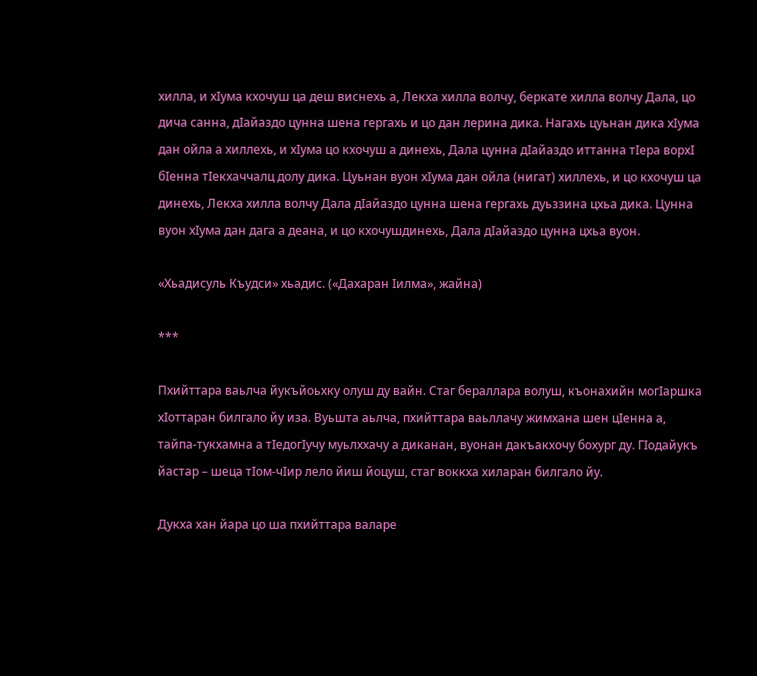хилла, и хIума кхочуш ца деш виснехь а, Лекха хилла волчу, беркате хилла волчу Дала, цо дича санна, дIайаздо цунна шена гергахь и цо дан лерина дика. Нагахь цуьнан дика хIума дан ойла а хиллехь, и хIума цо кхочуш а динехь, Дала цунна дIайаздо иттанна тIера ворхI бIенна тIекхаччалц долу дика. Цуьнан вуон хIума дан ойла (нигат) хиллехь, и цо кхочуш ца динехь, Лекха хилла волчу Дала дIайаздо цунна шена гергахь дуьззина цхьа дика. Цунна вуон хIума дан дага а деана, и цо кхочушдинехь, Дала дIайаздо цунна цхьа вуон.

«Хьадисуль Къудси» хьадис. («Дахаран Iилма», жайна)

***

Пхийттара ваьлча йукъйоьхку олуш ду вайн. Стаг бераллара волуш, къонахийн могIаршка хIоттаран билгало йу иза. Вуьшта аьлча, пхийттара ваьллачу жимхана шен цIенна а, тайпа-тукхамна а тIедогIучу муьлххачу а диканан, вуонан дакъакхочу бохург ду. ГIодайукъ йастар – шеца тIом-чIир лело йиш йоцуш, стаг воккха хиларан билгало йу.

Дукха хан йара цо ша пхийттара валаре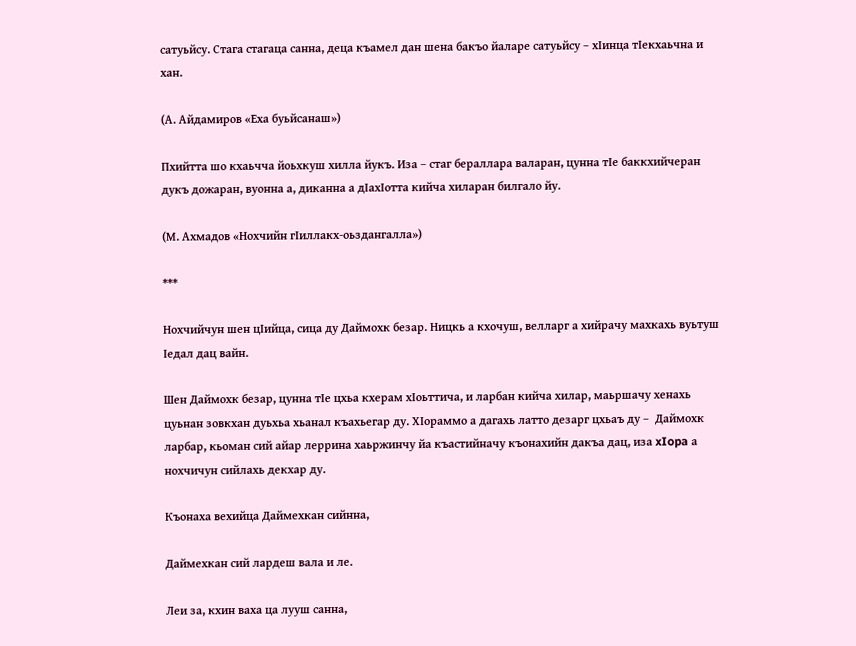сатуьйсу. Стага стагаца санна, деца къамел дан шена бакъо йаларе сатуьйсу – хIинца тIекхаьчна и хан.

(А. Айдамиров «Еха буьйсанаш»)

Пхийтта шо кхаьчча йоьхкуш хилла йукъ. Иза – стаг бераллара валаран, цунна тIе баккхийчеран дукъ дожаран, вуонна а, диканна а дIахIотта кийча хиларан билгало йу.

(М. Ахмадов «Нохчийн гIиллакх-оьздангалла»)

***

Нохчийчун шен цIийца, сица ду Даймохк безар. Ницкь а кхочуш, велларг а хийрачу махкахь вуьтуш Iедал дац вайн.

Шен Даймохк безар, цунна тIе цхьа кхерам хIоьттича, и ларбан кийча хилар, маьршачу хенахь цуьнан зовкхан дуьхьа хьанал къахьегар ду. ХIораммо а дагахь латто дезарг цхьаъ ду –  Даймохк ларбар, кьоман сий айар леррина хаьржинчу йа къастийначу къонахийн дакъа дац, иза xIopa а нохчичун сийлахь декхар ду.

Къонаха вехийца Даймехкан сийнна,

Даймехкан сий лардеш вала и ле.

Леи за, кхин ваха ца лууш санна,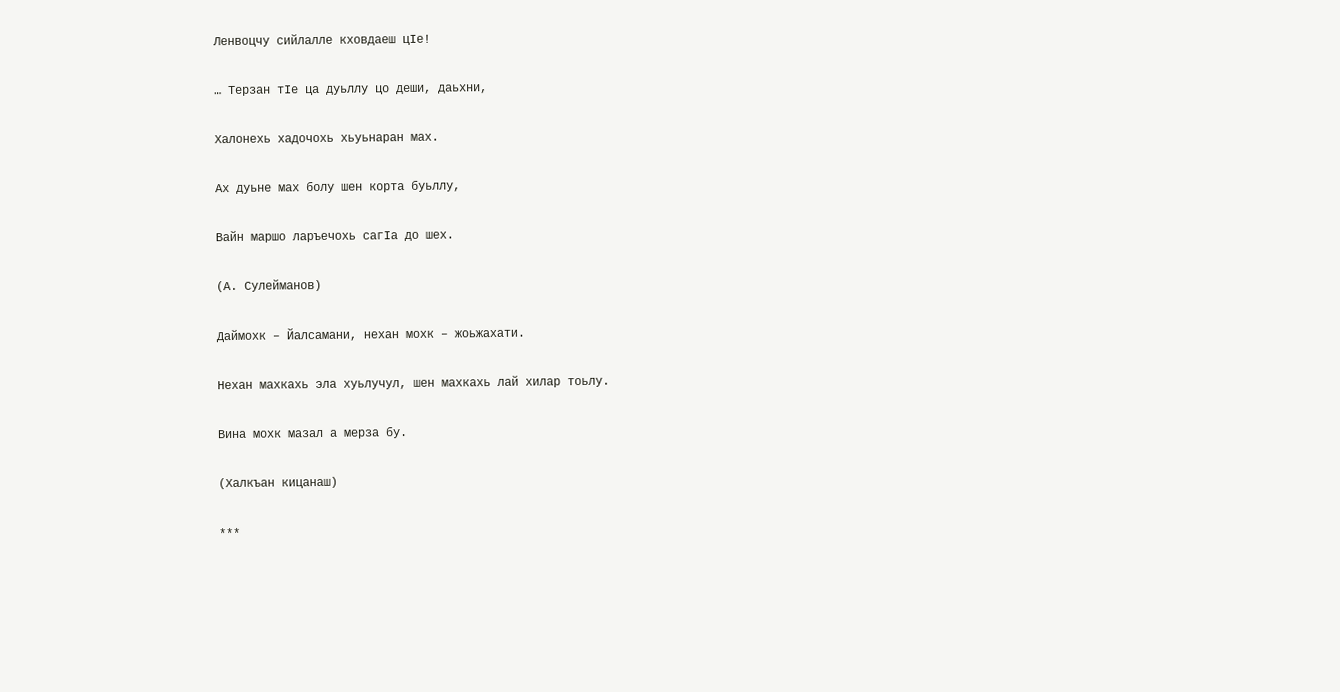Ленвоцчу сийлалле кховдаеш цIе!

… Терзан тIе ца дуьллу цо деши, даьхни,

Халонехь хадочохь хьуьнаран мах.

Ах дуьне мах болу шен корта буьллу,

Вайн маршо ларъечохь сагIа до шех.

(А. Сулейманов)

Даймохк – Йалсамани, нехан мохк – жоьжахати.

Нехан махкахь эла хуьлучул, шен махкахь лай хилар тоьлу.

Вина мохк мазал а мерза бу.

(Халкъан кицанаш)

***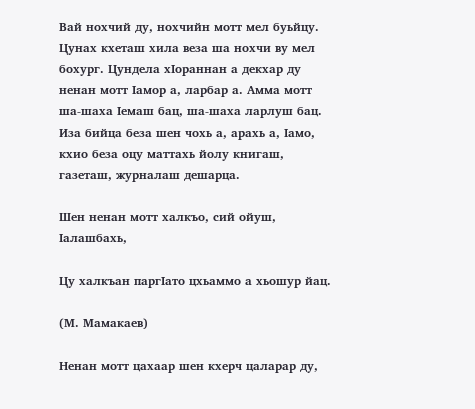Вай нохчий ду, нохчийн мотт мел буьйцу. Цунах кхеташ хила веза ша нохчи ву мел бохург. Цундела хIораннан а декхар ду ненан мотт Iамор а, ларбар а. Амма мотт ша-шаха Iемаш бац, ша-шаха ларлуш бац. Иза бийца беза шен чохь а, арахь а, Iамо, кхио беза оцу маттахь йолу книгаш, газеташ, журналаш дешарца.

Шен ненан мотт халкъо, сий ойуш, Iалашбахь,

Цу халкъан паргIато цхьаммо а хьошур йац.

(М. Мамакаев)

Ненан мотт цахаар шен кхерч цаларар ду,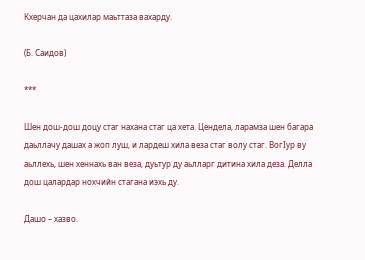Кхерчан да цахилар маьттаза вахарду.

(Б. Саидов)

***

Шен дош-дош доцу стаг нахана стаг ца хета. Цендела, ларамза шен багара даьллачу дашах а жоп луш, и лардеш хила веза стаг волу стаг. ВогIур ву аьллехь, шен хеннахь ван веза, дуьтур ду аьлларг дитина хила деза. Делла дош цалардар нохчийн стагана иэхь ду.

Дашо – хазво.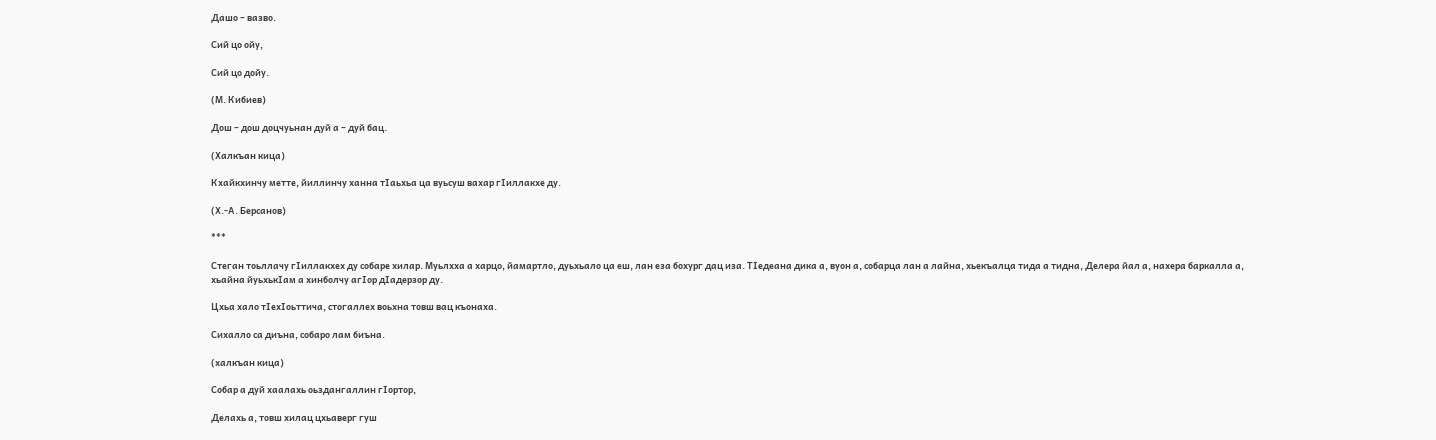Дашо – вазво.

Сий цо ойу,

Сий цо дойу.

(М. Кибиев)

Дош – дош доцчуьнан дуй а – дуй бац.

(Халкъан кица)

Кхайкхинчу метте, йиллинчу ханна тIаьхьа ца вуьсуш вахар гIиллакхе ду.

(Х.-А. Берсанов)

***

Стеган тоьллачу гIиллакхех ду собаре хилар. Муьлхха а харцо, йамартло, дуьхьало ца еш, лан еза бохург дац иза. ТIедеана дика а, вуон а, собарца лан а лайна, хьекъалца тида а тидна, Делера йал а, нахера баркалла а, хьайна йуьхькIам а хинболчу агIор дIадерзор ду.

Цхьа хало тIехIоьттича, стогаллех воьхна товш вац къонаха.

Сихалло са диъна, собаро лам биъна.

(халкъан кица)

Собар а дуй хаалахь оьздангаллин гIортор,

Делахь а, товш хилац цхьаверг гуш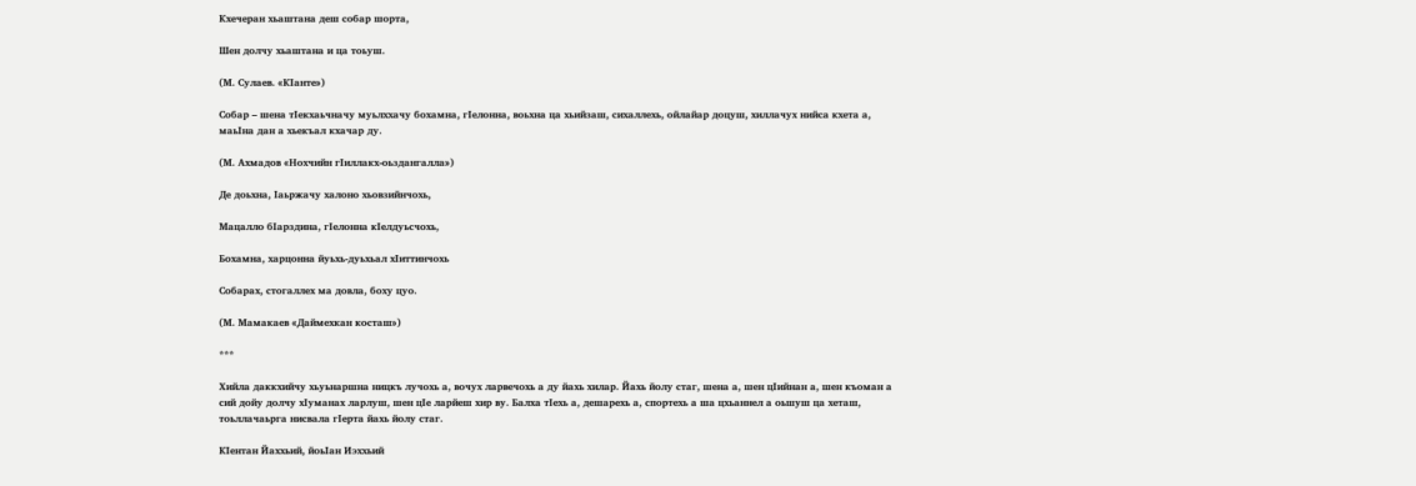Кхечеран хьаштана деш собар шорта,

Шен долчу хьаштана и ца тоьуш.

(М. Сулаев. «КIанте»)

Собар – шена тIекхаьчначу муьлххачу бохамна, гIелонна, воьхна ца хьийзаш, сихаллехь, ойлайар доцуш, хиллачух нийса кхета а, маьIна дан а хьекъал кхачар ду.

(М. Ахмадов «Нохчийн гIиллакх-оьздангалла»)

Де доьхна, Iаьржачу халоно хьовзийнчохь,

Мацалло бIарздина, гIелонна кIелдуьсчохь,

Бохамна, харцонна йуьхь-дуьхьал хIиттинчохь

Собарах, стогаллех ма довла, боху цуо.

(М. Мамакаев «Даймехкан косташ»)

***

Хийла даккхийчу хьуьнаршна ницкъ лучохь а, вочух ларвечохь а ду йахь хилар. Йахь йолу стаг, шена а, шен цIийнан а, шен къоман а сий дойу долчу хIуманах ларлуш, шен цIе ларйеш хир ву. Балха тIехь а, дешарехь а, спортехь а ша цхьаннел а оьшуш ца хеташ, тоьллачаьрга нисвала гIерта йахь йолу стаг.

КIентан Йаххьий, йоьIан Иэххьий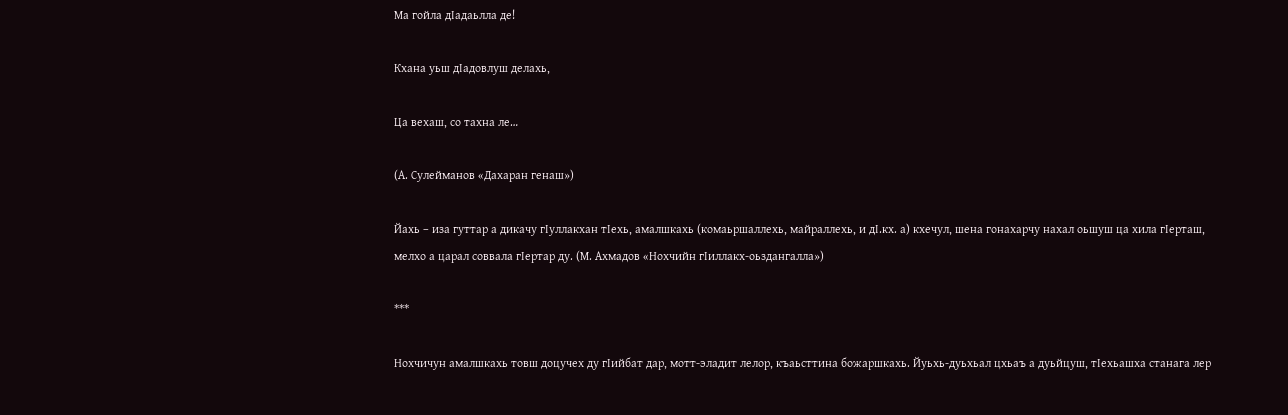Ма гойла дIадаьлла де!

Кхана уьш дIадовлуш делахь,

Ца вехаш, со тахна ле…

(А. Сулейманов «Дахаран генаш»)

Йахь – иза гуттар а дикачу гIуллакхан тIехь, амалшкахь (комаьршаллехь, майраллехь, и дI.кх. а) кхечул, шена гонахарчу нахал оьшуш ца хила гIерташ, мелхо а царал соввала гIертар ду. (М. Ахмадов «Нохчийн гIиллакх-оьздангалла»)

***

Нохчичун амалшкахь товш доцучех ду гIийбат дар, мотт-эладит лелор, къаьсттина божаршкахь. Йуьхь-дуьхьал цхьаъ а дуьйцуш, тIехьашха станага лер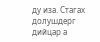ду иза. Стагах долушдерг дийцар а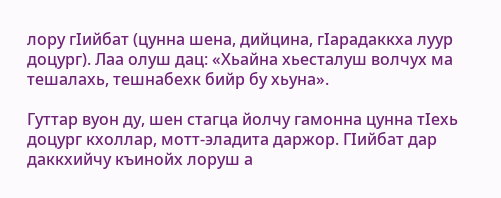лору гIийбат (цунна шена, дийцина, гIарадаккха луур доцург). Лаа олуш дац: «Хьайна хьесталуш волчух ма тешалахь, тешнабехк бийр бу хьуна».

Гуттар вуон ду, шен стагца йолчу гамонна цунна тIехь доцург кхоллар, мотт-эладита даржор. ГIийбат дар даккхийчу къинойх лоруш а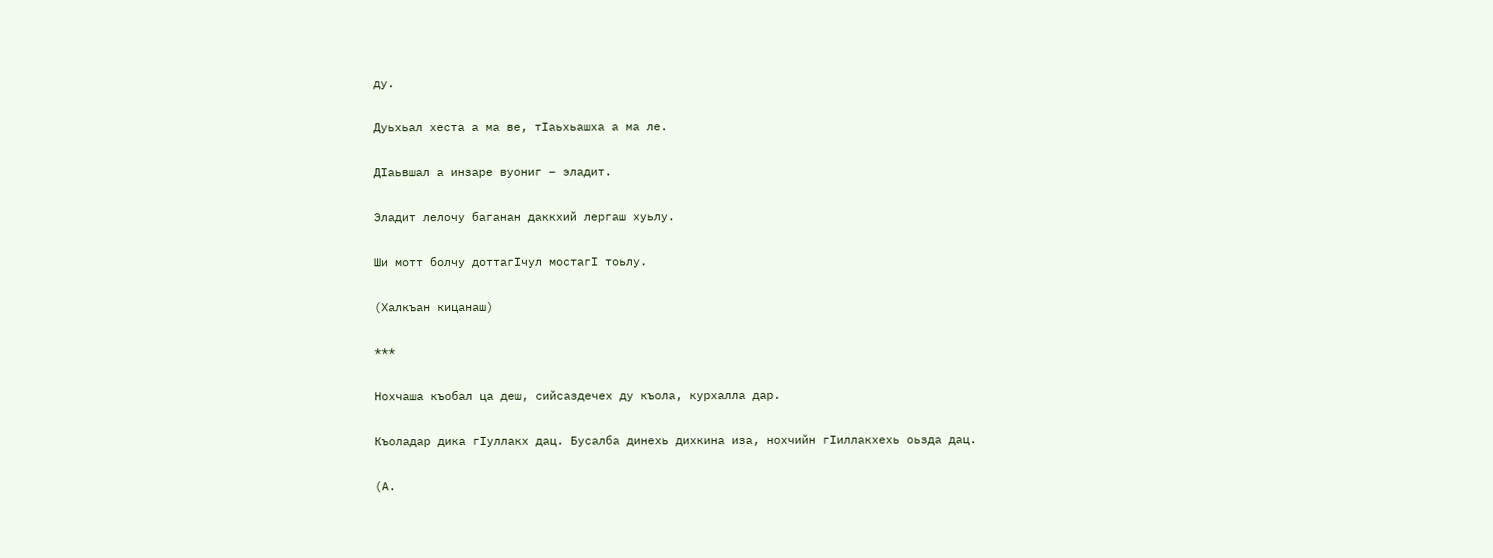ду.

Дуьхьал хеста а ма ве, тIаьхьашха а ма ле.

ДIаьвшал а инзаре вуониг – эладит.

Эладит лелочу баганан даккхий лергаш хуьлу.

Ши мотт болчу доттагIчул мостагI тоьлу.

(Халкъан кицанаш)

***

Нохчаша къобал ца деш, сийсаздечех ду къола, курхалла дар.

Къоладар дика гIуллакх дац. Бусалба динехь дихкина иза, нохчийн гIиллакхехь оьзда дац.

(А.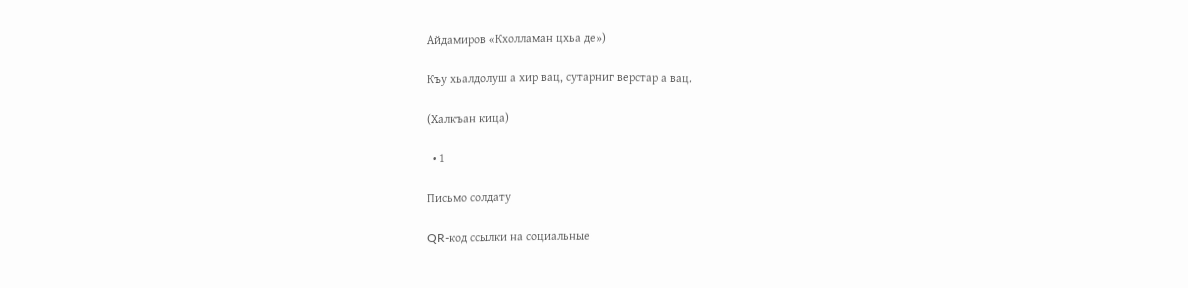Айдамиров «Кхолламан цхьа де»)

Къу хьалдолуш а хир вац, сутарниг верстар а вац.

(Халкъан кица)

  • 1

Письмо солдату

QR-код ссылки на социальные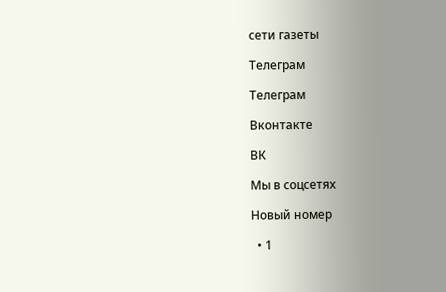сети газеты

Телеграм

Телеграм

Вконтакте

ВК

Мы в соцсетях

Новый номер

  • 1